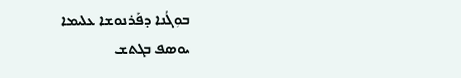ܒܘܼܓܳܢܐ ܕܦܰܪܢܘܫܐ ܥܠܝܡܐ
ܝܘܣܦ ܒܓܬܫ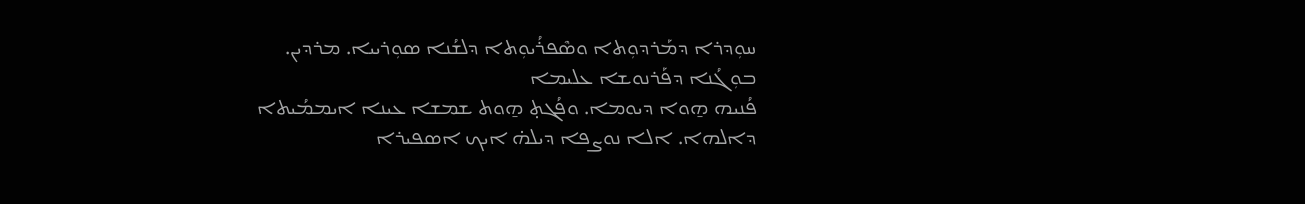ܚܘܼܕܪܐ ܕܡܰܪܕܘܼܬܐ ܘܣܶܦܪܳܝܘܼܬܐ ܕܠܫܳܢܐ ܣܘܼܪܝܝܐ. ܡܪܕܝܢ.
ܒܘܼܓܳܢܐ ܕܦܰܪܢܘܫܐ ܥܠܝܡܐ
ܦܳܢܝܗ ܗ̱ܘܐ ܕܝܘܡܐ. ܘܦܳܓܬ̣ ܗ̱ܘܬ ܫܡܫܐ ܥܝܢܐ ܐܝܡܡܳܝܬܐ ܕܐܠܗܐ. ܐܠܐ ܢܘܨܦܐ ܕܝܠܗ̇ ܐܝܟ ܐܣܦܝܪܐ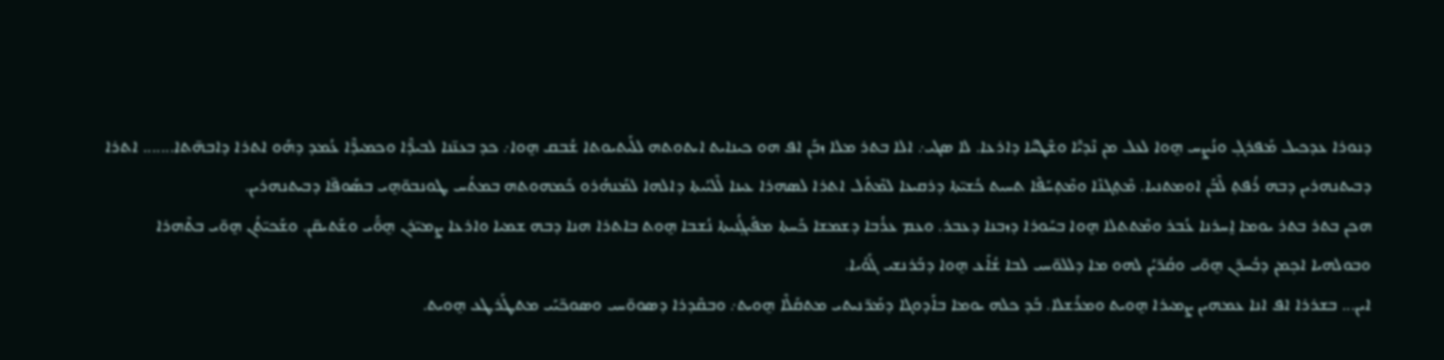ܕܢܘܪܐ ܥܕܟܝܠ ܡܰܦܪܓ̣ ܘܢܳܨܚ ܗ̱ܘܐ ܠܥܠ ܡܢ ܢܶܕܝ̈ܶܐ ܘܫܶܛܚ̈ܶܐ ܕܐܪܥܐ. ܠܐ ܣܓܝ܇ ܐܠܐ ܒܬܪ ܡܠܐ ܙܒܰܢ ܐܦ ܗܘ ܟܝܢܐܝܬ ܐܝܬܘܬܗ ܠܠܰܝܬܝܘܬܐ ܫܳܒܩ ܗ̱ܘܐ܇ ܟܕ ܒܥܢ̈ܢܐ ܠܒܝܕ̈ܶܐ ܘܟܡܝܕ̈ܶܐ ܥܳܡܕ ܕܗܰܘ ܐܬܪܐ ܕܐܒܗ̈ܬܐ....... ܐܬܪܐ ܕܒܝܬܢܗܪܝܢ ܕܒܗ ܪܳܦܬ̣ ܠܶܒܰܢ ܐܘܡܬܢܝܐ. ܡܶܬ̣ܓܢܶܐ ܘܡܶܬ̣ܚܰܦܶܐ ܬܚܝܬ ܟܳܫܝ̈ܬܐ ܕܪܩܝܥܐ ܠܡܶܬܰܠ ܐܬܪܐ ܠܣܗܪܐ ܥܝܢܐ ܠܶܠܝܳܝܬܐ ܕܐܠܗܐ ܠܡܰܢܗܳܪܘ ܟܰܡܗܘܬܗ ܒܡܬܳܚ ܛܘܢܒܘ̈ܗ̱ܝ ܒܣܰܘܦ̈ܐ ܕܒܝܬܢܗܪܝܢ.
ܗܟܢ ܒܬܪ ܒܬܪ ܝܘܡܐ ܐ̱ܚܪܢܐ ܥܳܒܪ ܘܡܶܬܬܠܐ ܗ̱ܘܐ ܒܚܰܘܪܐ ܕܙܒܢܐ ܕܥܒܪ. ܘܥܡ ܥܪܳܒܐ ܕܫܡܫܐ ܟܰܚܬܐ ܡܦܰܝܓ̣ܳܢܝܬܐ ܢܳܫܒܐ ܗ̱ܘܬ ܒܐܬܪܐ ܗܢܐ ܕܒܗ ܫܡܝܐ ܘܐܪܥܐ ܨܡܝ̈ܪܢ ܗ̱ܘ̈ܰܝ ܘܫܰܬܝܩ̈ܢ. ܘܫܰܟܝ̈ܬܳܢ ܗ̱ܘ̈ܝ ܒܬܶܗܪܐ ܘܒܘܠܗܝܐ ܐܟ̣ܡܢ ܕܒܳܚܪ̈ܢ ܗ̱ܘ̈ܝ ܘܩܳܪ̈ܝܳܢ ܠܗܘ ܡܐ ܕܠܠܘ̈ܚܝ ܠܒܐ ܫܳܐܰܥ ܗ̱ܘܐ ܕܒܰܪܢܫܝ ܓܰܘܳܝܐ.
ܐܝܢ... ܒܫܪܪܐ ܐܦ ܐܢܐ ܥܡܗܝܢ ܨܡܝܪܐ ܗ̱ܘܝܬ ܘܡܪܰܫܠܐ. ܒܰܕ ܟܠܗ ܝܘܡܐ ܒܐܰܕܘܓܐ ܕܡܰܪ̈ܢܝܬܝ ܡܬܩܰܠܶܐ ܗ̱ܘܝܬ܇ ܘܒܩܶܕܪܐ ܕܣܘܘ̈ܚܝ ܘܣܘܟ̈ܝܰܝ ܡܬܛܰܪܛܥ ܗ̱ܘܝܬ.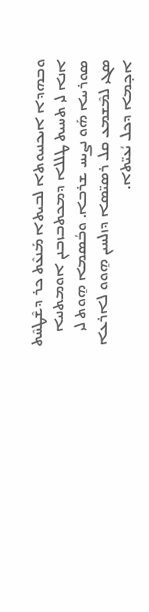ܘܒܗܕܐ ܐܝܟܢܝܘܬܐ ܠܒܝܬܐ ܡܰܢܥܶܬ ܟܪ ܕܫܶܛܚܶܬ ܐܢܐ ܠܝ ܬܚܝܬ ܛܠܠܐ ܕܡܟܬܒܙܒܢܢ ܐܘܡܬܢܝܐ ܣܘܪܝܝܐ ܗܰܘ ܢܨܝܚ ܫܪܒܐ. ܘܒܳܣܡܐ ܗ̱ܘܬ ܠܝ ܣܓܝ ܠܡܶܫܡܥ ܩܠ ܪܣܝ̈ܣܐ ܕܙܠܚܝܢ ܗ̱ܘܘ ܠܐܪܥܐ ܐܟ̣ܡܐ ܕܟܠ ܝܳܥܝ̈ܬܐ.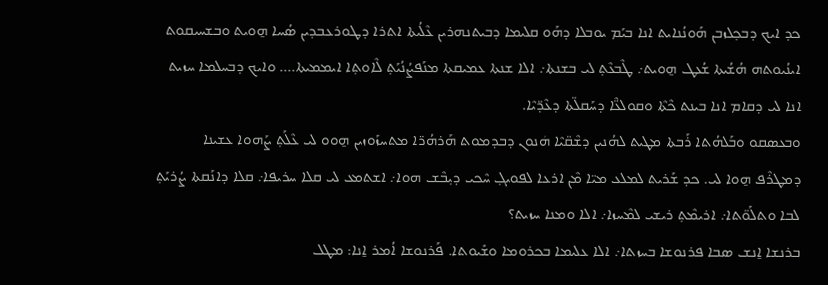ܟܕ ܐܝܟ ܕܒܟ̣ܠܙܒܢ ܗܰܘܢܳܢܐܝܬ ܐܢܐ ܒܝܰܡ ܝܘܒܠܐ ܕܗܰܘ ܩܠܝܡܐ ܕܒܝܬܢܗܪܝܢ ܥܶܠܳܝܬܐ ܐܬܪܐ ܕܛܘܪܥܒܕܝܢ ܣܳܚܐ ܗ̱ܘܝܬ ܘܒܫܚܝܩܘܬ ܐܝܢܳܝܘܬܗ ܗܳܫܳܝܬܐ ܫܳܥܛ ܗ̱ܘܝܬ܇ ܛܶܒܥܶܬ̣ ܠܝ ܒܫܢܬܐ܇ ܐܠܐ ܫܢܬܐ ܥܡܝܩܬܐ ܡܢܰܦܨܳܢܳܝܰܬ̣ ܠܶܐܘܬ̣ܐ ܐܝܡܡܝܬܐ.... ܘܐܝܟ ܕܒܚܠܡܐ ܚܙܝܬ ܐܢܐ ܠܝ ܕܩܐܡ ܐܢܐ ܒܝܢܬ ܟܶܬܶܐ ܘܩܘܠܥ̈ܶܐ ܕܚܰܩܠ̈ܬܐ ܕܥܶܕ̈ܝܶܐ.
ܘܒܥܣܩܘ ܘܒܰܠܗܳܬܐ ܪܰܒܬܐ ܡܛܝܬ ܠܗܳܢܝܢ ܕܫܶܩ̈ܝܶܐ ܗܿܢܘܢ ܕܒܕܡܘܬ ܗܰܪܗܳܪ̈ܐ ܡܬܚܙܰܘܙܝܢ ܗ̱ܘܘ ܠܝ ܥܶܠܰܬ̣ ܨܰܗܘܐ ܥܫܝܢܐ ܕܡܛܪܶܦ ܗ̱ܘܐ ܠܝ. ܟܕ ܫܰܪܝܬ ܠܡܠܥ ܡܝ̈ܐ ܡܶܢ ܐܪܥܐ ܠܦܘܝܓ̣ ܚܶܟܝ ܕܝ̣ܒܶܫ ܗܘܐ܇ ܐܫܬܡܥ ܠܝ ܩܠܐ ܚܪܝܦܐ܇ ܩܠܐ ܕܐܢܰܩܬܐ ܨܳܪܝܰܬ̣ ܠܒܐ ܘܬܠܰܘ̈ܬܐ܇ ܐܪܝܡܶܬ̣ ܪܝܫܝ ܠܡܶܚܙܐ܇ ܐܠܐ ܘܡܢܐ ܚܙܝܬ؟
ܒܪܢܫܐ ܐ̱ܢܫ ܣܒܐ ܦܪܢܘܫܐ ܒܚܙܬܐ܇ ܐܠܐ ܥܠܝܡܐ ܒܟܪܘܡܐ ܘܫܺܝܘܬܐ. ܦܰܪܢܘܫܐ ܐܳܡܪ ܐ̱ܢܐ: ܡܛܠ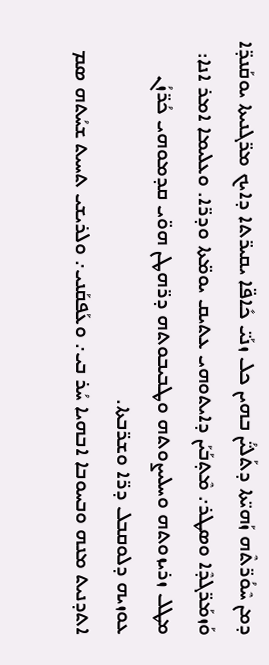ܕܡܢ ܚܶܘܳܪ̈ܬܶܗ ܙܰܗܝ̈ܬܐ ܕܬܰܠܝ̈ܳܢ ܒܗܝܢ ܟܠ ܙܢܰܝ̈ ܟܺܐܦ̈ܐ ܝܩܝܪ̈ܬܐ ܕܐܝܟ ܡܪ̈ܓܢܝܬܐ ܝܘܩܰܢܕ̈ܐ ܘܰܙܡܰܪ̈ܓܕܶܐ ܘܣܛܪ܇ ܡܶܬ̣ܒܰܝܰܢ ܕܐܝܬܘܗܝ ܥܬܝܩ ܝܘܡ̈ܬܐ ܘܕܪ̈ܐ. ܘܥܠܝܡܐ ܐܡܪ ܐܢܐ: ܡܛܠ ܙܪܝܙܘܬܗ ܘܚܠܝܨܘܬܗ ܘܛܒܝܒܘܬܗ ܕܪ̈ܗܛܢ ܗܘ̈ܝ ܩܕܡܘܗܝ ܟܳܪ̈ܙܳܢ ܥܘܙܝܗ ܕܠܘܩܒܠ ܕܪ̈ܐ ܘܫܪ̈ܒܬܐ.
ܐܬܕܢܝܬ ܡܢܗ ܘܒܚܘܒܐ ܐܒܗܝܐ ܚܳܪ ܒܝ܇ ܘܥܰܦܩܰܢܝ܇ ܘܠܪܝܫܝ ܬܚܝܬ ܫܚܳܬܗ ܣܡ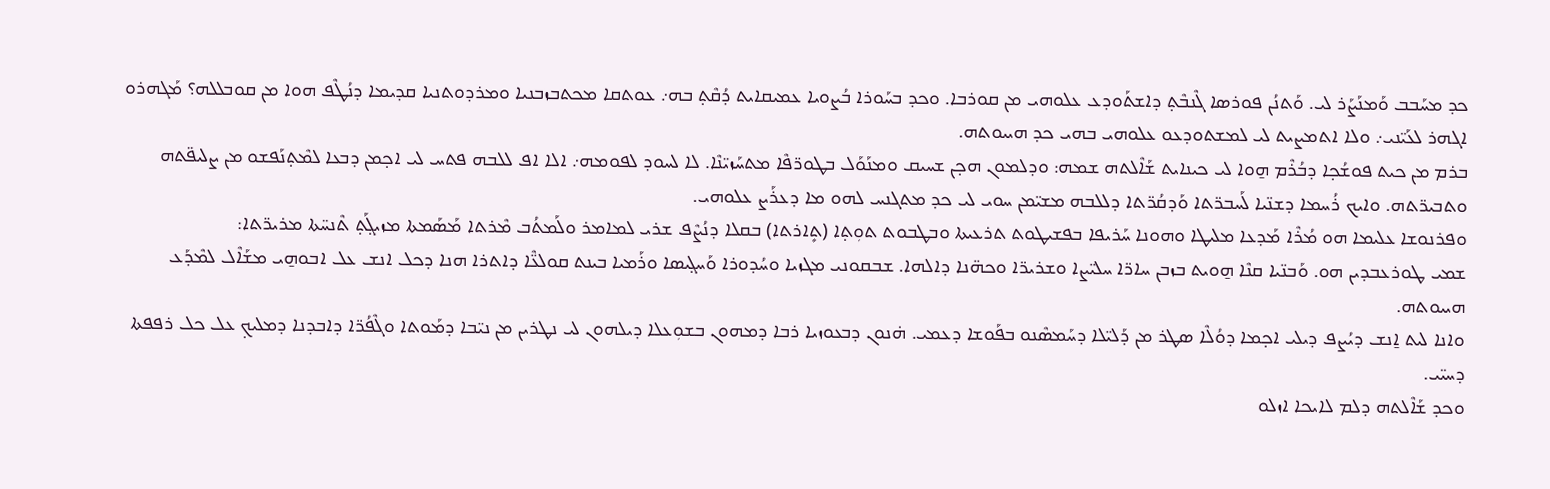ܟܕ ܡܚܰܒܒ ܘܰܡܢܰܨܰܪ ܠܝ. ܘܰܬܢܳܢ ܦܘܪܣܐ ܓܶܢܒܶܬ̣ ܕܐܫܬܰܘܕܥ ܥܠܘܗܝ ܡܢ ܩܘܪܒܐ. ܘܟܕ ܒܚܰܘܪܐ ܒܳܨܘܝܐ ܥܡܝܩܐܝܬ ܕܳܩܶܬ̣ ܒܗ܇ ܥܘܬܩܐ ܡܟܬܒܙܒܢܝܐ ܘܡܪܕܘܬܢܝܐ ܩܕܝܡܐ ܕܢܳܛܶܦ ܗܘܐ ܡܢ ܩܘܒܠܠܗ؟ ܡܰܓܗܪܘ ܐܓܗܪ ܠܥܰܝ̈ܢܝ܇ ܘܠܐ ܐܬܡܨܝܬ ܠܝ ܠܡܫܬܘܕܥܘ ܥܠܘܗܝ ܒܗܝ ܟܕ ܗܝܝܘܬܗ.
ܒܪܡ ܡܢ ܟܝܬ ܦܘܫܳܟ̣ܐ ܕܒܳܪܶܡ ܗ̱ܘܐ ܠܝ ܟܝܢܐܝܬ ܫܰܐܶܠܬܗ ܫܡܗ: ܘܕܠܡܘܢ ܗܟ̣ܢ ܫܚܝܩ ܘܡܢܰܘܰܠ ܒܛܘܪ̈ܦܶܐ ܡܬܚܰܙܝ̈ܢܶܐ. ܠܐ ܠܚܘܕ ܠܦܘܡܗ܇ ܐܠܐ ܐܦ ܠܠܒܗ ܦܬܚ ܠܝ ܐܟ̣ܡܢ ܕܒܥܐ ܠܡܶܬ̣ܢܰܦܫܘ ܡܢ ܨܠܝܦ̈ܬܗ ܘܬܒܝܪ̈ܬܗ. ܘܐܝܟ ܪܳܚܡܐ ܕܫܢ̈ܝܐ ܠܰܚܒܪ̈ܬܐ ܘܰܕܩܳܪ̈ܬܐ ܕܠܠܒܗ ܡܫܝ̈ܡܢ ܚܘܝ ܠܝ ܟܕ ܡܬܓܢܚ ܠܗܘ ܡܐ ܕܥܪܰܨ ܥܠܘܗܝ.
ܘܦܪܢܘܫܐ ܥܠܝܡܐ ܗܘ ܡܳܪܶܐ ܡܰܕܥܐ ܡܠܝܛܐ ܘܗܘܢܐ ܚܰܪܝܦܐ ܒܦܫܝܛܘܬ ܬܪܥܝܬܐ ܘܒܛܒܘܬ ܬܘܼܬ̣ܐ (ܬܻܐܪܬܐ) ܒܩܠܐ ܕܢܳܨܶܦ ܫܪܝ ܠܡܐܡܪ ܘܠܰܡܬܳܒ ܡܶܪܬܐ ܡܰܣܰܡܬܐ ܡܙܝܓ̣ܰܬ̣ ܬܶܢܚ̈ܬܐ ܡܪܝܪ̈ܬܐ:
ܫܡܝ ܛܘܪܥܒܕܝܢ ܗܘ. ܘܰܒܢ̈ܝܐ ܩܢܶܐ ܗ̱ܘܝܬ ܒܙܒܢ ܚܐܪ̈ܐ ܚܠܝ̈ܨܐ ܘܫܪܝܪ̈ܐ ܘܟܗ̈ܢܐ ܕܐܠܗܐ. ܫܒܩܘܢܝ ܡܓܙܝܐ ܘܚܳܕܘܪܐ ܘܰܚܓ̣ܝܣܐ ܘܪܰܡܝܐ ܒܝܢܬ ܩܘܠܥ̈ܶܐ ܕܐܬܪܐ ܗܢܐ ܕܟܠ ܐܢܫ ܥܠ ܐܒܘܗ̱ܝ ܡܫܰܐܶܠ ܠܡܶܕܰܥ ܗܝܝܘܬܗ.
ܘܐܢܐ ܠܝܬ ܐ̱ܢܫ ܕܝܳܨܦ ܕܝܠܝ ܐܟ̣ܡܐ ܕܘܳܠܶܐ ܣܛܪ ܡܢ ܕܰܠܝ̈ܠܐ ܕܚܰܡܣܶܢܘ ܒܦܰܘܫܐ ܕܥܡܝ. ܗ̇ܢܘܢ ܕܒܥܘܙܝܐ ܪܒܐ ܕܡܗܘܢ ܒܫܘܼܥܠܐ ܕܝܠܗܘܢ ܠܝ ܢܛܪܝܢ ܡܢ ܢܝ̈ܒܐ ܕܡܰܘܬܐ ܘܓܶܦܳܪ̈ܐ ܕܐܒܕܢܐ ܕܡܠܝܟ̣ ܥܠ ܟܠ ܪܦܦܬܐ ܕܚܝ̈ܝ.
ܘܟܕ ܫܰܐܶܠܬܗ ܕܠܡ ܠܐܝܟܐ ܐܙܠܘ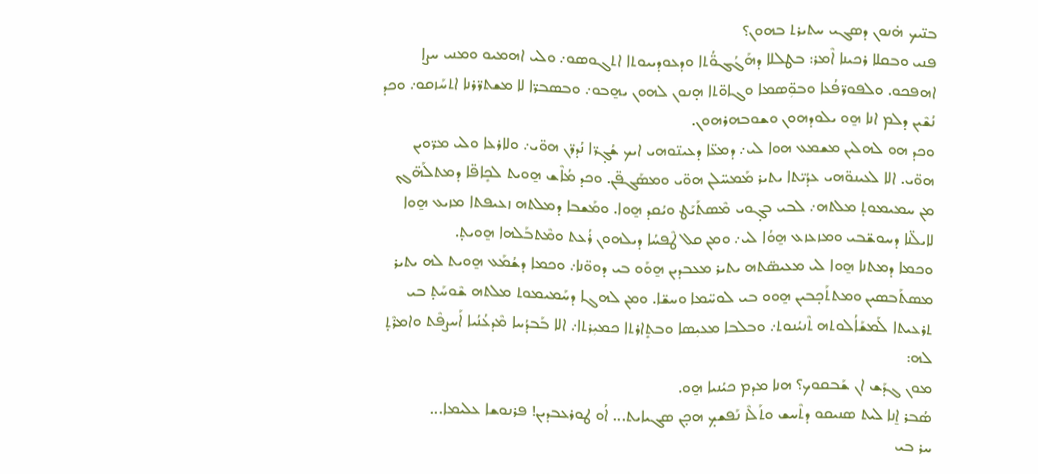ܒܢ̈ܝܟ ܗ̇ܢܘܢ ܕܣܓܝ ܚܬܝܪܬ ܒܗܘܢ؟
ܦܢܝ ܘܒܩܠܐ ܪܟܝܢܐ ܐܶܡܪ: ܒܛܠܠܐ ܕܗܰܓܳܓܘ̈ܳܬܐ ܘܕܥܘܕܝܝܘܬܐ ܐܬܓܘܣܘ܇ ܘܠܝ ܐܗܡܝܘ ܘܡܢܝ ܚܨܐ ܐܗܦܟܘ. ܘܠܦܘܪ̈ܦܳܥܐ ܘܒܘܼ̈ܣܡܐ ܘܓܐܘ̈ܬܐ ܗ̣ܢܘܢ ܠܗܘܢ ܝܗ̱ܒܘ܇ ܘܒܣܒܪ̈ܐ ܠܐ ܡܫܬܪ̈ܪܢܐ ܐܬܚܰܙܩܘ܇ ܘܟܕ ܢܳܫܶܝܢ ܕܠܡ ܐܢܐ ܗ̱ܘ ܝܠܘܕܗܘܢ ܘܫܘܒܗܪܗܘܢ.
ܘܟܕ ܗܘ ܠܗܠܝܢ ܡܫܡܥ ܗܘܐ ܠܝ܇ ܕܡܥ̈ܐ ܕܥܝܢ̈ܘܗܝ ܐܝܟ ܫܳܓ̣ܪ̈ܐ ܢܳܕܪ̈ܢ ܗܘ̈ܝ܇ ܘܠܐܪܥܐ ܘܠܝ ܡܪ̈ܘܝܢ ܗܘ̈ܝ. ܐܠܐ ܠܥܝܢܘ̈ܗܝ ܥܕܳܝ̈ܬܐ ܝܬܝܪ ܡܰܡܚ̈ܠܢ ܗܘ̈ܝ ܘܡܣܰܓܦ̈ܢ. ܘܟܕ ܡܳܐܶܫ ܗ̱ܘܝܬ ܠܟܻܐܦ̈ܐ ܕܡܬܠܰܗ̈ܓܢ ܡܢ ܚܡܝܡܘܬ̣ ܡܠܬܗ܇ ܠܒܝ ܒܓ̣ܘܝ ܡܶܣܬܰܝܰܛ ܘܝܳܩܕ ܗ̱ܘܐ. ܘܡܰܫܒܐ ܕܡܠܬܗ ܙܥܝܦܬܐ ܡܙܝܥ ܗ̱ܘܐ ܠܐܝܠ̈ܢܐ ܕܚܘܫ̈ܒܝ ܘܡܙܥܙܥ ܗ̱ܘܳܐ ܠܝ܇ ܘܡܢ ܩܠ ܛܶܦܚܳܐ ܕܝܠܗܘܢ ܪܳܥܬ ܘܡܶܬܒܰܠܗܐ ܗ̱ܘܝܬ̣.
ܘܟܡܐ ܕܡܬܢܐ ܗ̱ܘܐ ܠܝ ܡܥܝܣ̈ܬܗ ܝܬܝܪ ܡܥܒܕܝܢ ܗ̱ܘܰܘ ܒܝ ܕܘܘ̈ܢܐ܇ ܘܟܡܐ ܕܫܳܡܰܥ ܗ̱ܘܝܬ ܠܗ ܝܬܝܪ ܡܣܬܰܒܣܝܢ ܘܡܬܬܰܟ̣ܒܝܢ ܗ̱ܘܘ ܒܝ ܠܘܚ̈ܡܐ ܘܚܫ̈ܐ. ܘܡܢ ܠܗܓܐ ܕܚܰܡܝܡܘܬ ܡܠܬܗ ܫܶܘܚܰܬ̣ ܒܝ ܬܪܥܝܬܐ ܠܰܡܫܰܐܳܠܘܬܗ ܬܶܢܝܳܢܘܬ܇ ܘܒܠܒܐ ܡܥܝܼܣܐ ܘܒܬܻܐܪܬܐ ܟܡܝܼܪܬܐ܇ ܐܠܐ ܒܰܒܕܳܚܐ ܡܶܕܥܳܢܳܝܐ ܐܰܚܨܦܶܬ ܘܐܡܪܶܬ̣ ܠܗ:
ܡܘܢ ܓܕܰܫ ܐܢ ܫܰܒܩܘܟ؟ ܗܢܐ ܡܕܡ ܟܝܳܢܝܐ ܗ̱ܘ.
ܣܳܒܪ ܐ̱ܢܐ ܠܝܬ ܣܢܝܩܘ ܕܬܶܚܫ ܘܬܰܠܶܙ ܢܰܦܫܟ̣ ܗܟ̣ܢ ܣܓܝܐܝܬ... ܐܳܘ ܛܘܪܥܒܕܝܢ! ܦܪܢܘܫܐ ܥܠܝܡܐ...
ܚܪ ܒܝ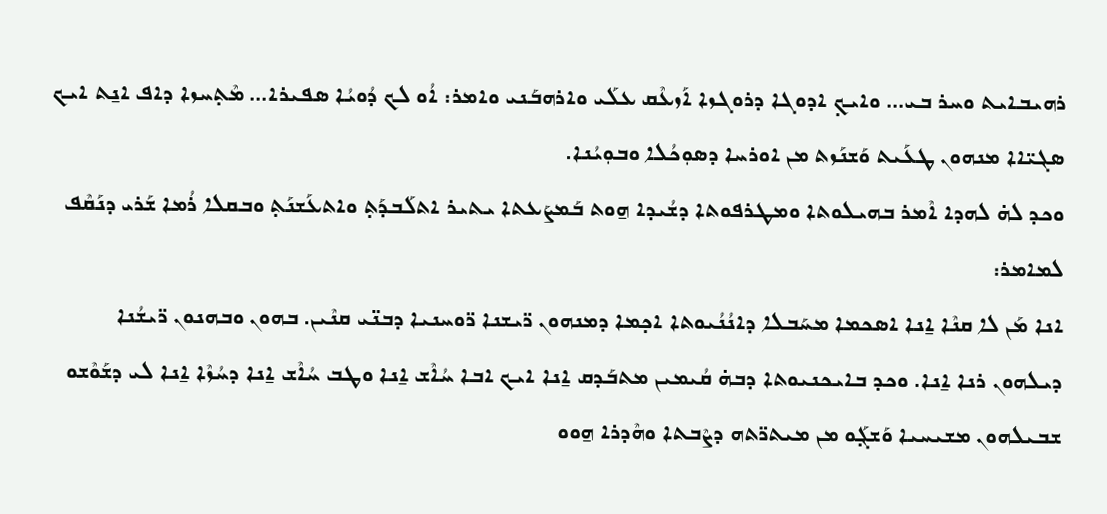ܪܗܝܒܐܝܬ ܘܚܪ ܒܝ... ܘܐܝܟ̣ ܐܕܘܓܐ ܕܪܘܓܙܐ ܐܰܙܥܶܩ ܥܠܰܝ ܘܐܪܗܒܰܢܝ ܘܐܡܪ: ܐܳܘ ܠܟ ܕܳܘܝܳܐ ܣܦܝܪܐ... ܡܶܬ̣ܚܙܐ ܕܐܦ ܐܢ̱ܬ ܐܝܟ ܣܓܝ̈ܐܐ ܡܢܗܘܢ ܛܥܰܝܬ ܘܰܫܢܰܙܬ ܡܢ ܐܘܪܚܐ ܕܣܘܼܟܳܠܐ ܘܒܘܼܝܳܢܐ.
ܘܟܕ ܠܗ̇ ܠܗܕܐ ܐܶܡܪ ܒܗܝܠܘܬܐ ܘܡܛܪܦܘܬܐ ܕܫܳܝܕܐ ܗ̱ܘܬ ܒܰܡܨܰܥܬܐ ܝܬܝܪ ܐܬܠܰܒܕܰܬ̣ ܘܐܬܥܰܫܢܰܬ̣ ܘܒܩܠܐ ܪܳܡܐ ܫܰܪܝ ܕܢܰܩܶܦ ܠܡܐܡܪ:
ܐܢܐ ܡܰܢ ܠܐ ܩܢܶܐ ܐ̱ܢܐ ܐܣܟܡܐ ܡܚܰܒܠܐ ܕܐܢܳܢܳܝܘܬܐ ܐܟ̣ܡܐ ܕܡܢܗܘܢ ܪ̈ܝܫܢܐ ܪ̈ܘܚܢܝܐ ܕܒܢ̈ܝ ܩܢܶܝܢ. ܒܗܘܢ ܘܒܗܢܘܢ ܪ̈ܝܫܳܢܐ ܕܝܠܗܘܢ ܪܢܐ ܐ̱ܢܐ. ܘܟܕ ܒܐܝܟܢܝܘܬܐ ܕܒܗ̇ ܩܳܝܡܝܢ ܡܬܒܰܕܩ ܐ̱ܢܐ ܐܝܟ ܐܒܐ ܚܳܐܶܫ ܐ̱ܢܐ ܘܛܒ ܚܳܐܶܫ ܐ̱ܢܐ ܕܚܳܙܶܐ ܐ̱ܢܐ ܠܝ ܕܫܰܘܶܫܘ ܫܒܝܠܗܘܢ ܡܫܝܚܝܐ ܘܰܫܓ̣ܰܘ ܡܢ ܡܝܬܪ̈ܬܗ ܕܨܶܒܬܐ ܘܗܶܕܪܐ ܗ̱ܘܘ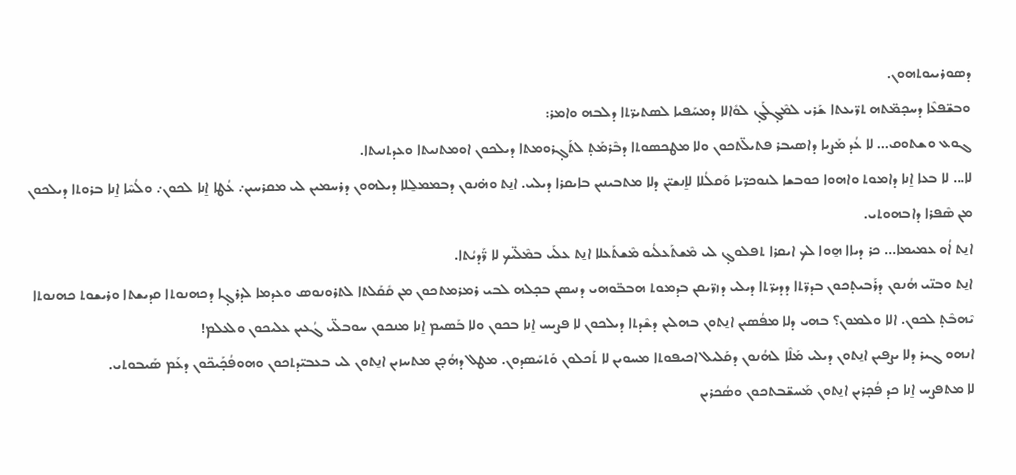ܕܣܘܪܝܝܘܬܗܘܢ.
ܘܒܫ̈ܦܥܶܐ ܕܚܟ̣ܡ̈ܬܗ ܬܪ̈ܝܥܬܐ ܫܰܪܝ ܠܡܶܓ̣ܠܰܓ̣ ܠܘܺܐܠܐ ܕܡܚܰܦܝܐ ܠܣܬܝܪ̈ܬܐ ܕܠܒܗ ܘܐܡܪ:
ܓܘܥ ܘܫܬܘܩ... ܠܐ ܥܳܕ ܡܰܨܝܐ ܕܐܣܝܒܪ ܦܬܝܠ̈ܬܟܘܢ ܘܠܐ ܡܛܟܣܘܬܐ ܕܒܶܪܡܰܬ̣ ܠܬܰܓ̣ܪܘܡܬܐ ܕܝܠܟܘܢ ܐܘܡܬܢܝܬܐ ܘܥܕܬܢܝܬܐ.
ܠܐ... ܠܐ ܒܥܐ ܐ̱ܢܐ ܕܐܡܘܬ ܘܐܗܘܐ ܟܘܒܫܐ ܠܢܘܟܪ̈ܝܐ ܘܰܩܠܳܠܐ ܠܐ̱ܢܫܝ̈ܢ ܕܠܐ ܡܬܒܝܢܝܢ ܒܐܝܩܪܐ ܕܝܠܝ. ܐܢ̱ܬ ܘܗ̇ܢܘܢ ܕܒܡܡܠ̱ܠܐ ܕܝܠܗܘܢ ܕܪܚܡܝܢ ܠܝ ܡܩܪܚܝܢ܇ ܥܳܛܐ ܐ̱ܢܐ ܠܟܘܢ܇ ܘܠܳܚܶܐ ܐ̱ܢܐ ܒܪܘܬܐ ܕܝܠܟܘܢ ܡܢ ܣܶܦܪܐ ܕܐܒܗܘܬܝ.
ܐܢ̱ܬ ܐܳܘ ܥܡܝܡܐ... ܟܪ ܕܝܐܐ ܗ̱ܘܐ ܠܟ ܐܝܩܪܐ ܬܦܠܘܓ̣ ܠܝ ܡܶܫܬܰܥܠܳܝܘ ܡܶܫܬܰܥܠܐ ܐܢ̱ܬ ܥܠܰܝ ܒܡܶܠ̈ܝܟ ܠܐ ܪ̈ܰܕܝܳܬܐ.
ܐܢ̱ܬ ܘܒܢ̈ܝ ܗܳܢܘܢ ܕܪܰܒܝܬ̣ܟܘܢ ܒܕܪ̈ܬܐ ܕܕܝܪ̈ܬܐ ܕܝܠܝ ܕܙܪ̈ܝܩܢ ܒܕܡܘܬ ܗܒܒ̈ܘܗܝ ܕܢܝܣܢ ܒܟ̣ܠܗ ܠܒܝ ܪܡܪܡܬܟܘܢ ܡܢ ܩܺܩܰܠܬܐ ܠܬܪܘܢܘܣ ܘܥܕܡܐ ܠܕܪܓ̣ܐ ܕܟܗܢܘܬܐ ܩܕܝܫܬܐ ܘܪܝܫܘܬ ܟܗܢܘܬܐ ܝܶܗܒܶܬ̣ ܠܟܘܢ. ܐܠܐ ܘܠܡܘܢ؟ ܒܗܝ ܕܠܐ ܡܦܳܣܝܢ ܐܢ̱ܬܘܢ ܒܗܠܝܢ ܕܫܶܕܬܐ ܕܝܠܟܘܢ ܠܐ ܦܨܝܚ ܐ̱ܢܐ ܒܟܘܢ ܘܠܐ ܒܰܣܝܡ ܐ̱ܢܐ ܡܢܟܘܢ ܚܘܒܠ̈ܝ ܓܳܥܝܢ ܥܠܝܟܘܢ ܘܠܥܠܡ!
ܐܢܗܘ ܓܝܪ ܕܠܐ ܝܨܦܝܢ ܐܢ̱ܬܘܢ ܕܝܠܝ ܡܰܠܶܐ ܠܗܳܢܘܢ ܕܩܰܠܝܠ ܐܟܝܦܘܬܐ ܡܚܘܝܢ ܠܐ ܬܰܟܠܘܢ ܘܰܬܚܰܣܕܘܢ. ܡܛܠ ܕܗܳܟ̣ܢ ܡܬܚܙܝܢ ܐܢ̱ܬܘܢ ܠܝ ܒܥܒܝ̈ܕܬܟܘܢ ܘܗܘܦܳܟ̣ܰܝܟ̈ܘܢ ܕܥܰܡ ܣܰܝܒܘܬܝ.
ܠܐ ܡܬܦܨܚ ܐ̱ܢܐ ܟܕ ܦܳܟ̣ܪܝܢ ܐܢ̱ܬܘܢ ܡܰܚܫ̈ܒܬܟܘܢ ܘܣܳܟܪܝܢ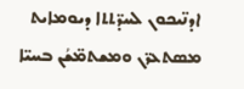ܐܕܢ̈ܝܟܘܢ ܠܚܕ̈ܬܬܐ ܕܝܘܡܐܝܬ ܡܣܬܥܪ̈ܢ ܘܡܫܬܡ̈ܫܳܢ ܒܚܝ̈ܐ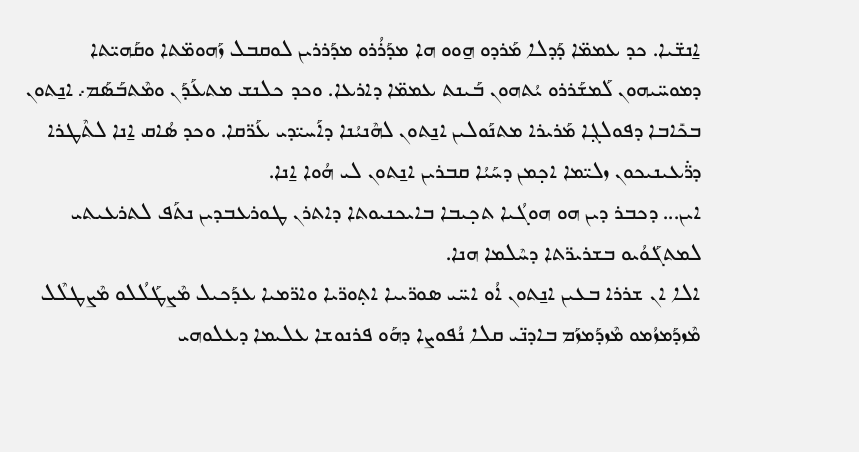ܐ̱ܢܫ̈ܝܐ. ܟܕ ܥܡܡ̈ܐ ܕܰܕܠܐ ܡܰܪܕܘ ܗ̱ܘܘ ܗܐ ܡܕܰܪܳܪܘ ܡܕܰܪܪܝܢ ܠܘܩܒܠ ܙܰܗܘܡ̈ܬܐ ܘܩܰܗܝ̈ܬܐ ܕܡܘܚ̈ܝܗܘܢ ܠܰܡܫܰܪܪܘ ܝܳܬܗܘܢ ܒܰܝܢܬ ܥܡܡ̈ܐ ܕܐܪܥܐ. ܘܟܕ ܟܠܢܫ ܡܬܥܰܕܰܢ ܘܡܶܬܒܰܣܰܡ܇ ܐܢ̱ܬܘܢ ܒܟܺܐܒܐ ܕܦܘܠܓ̣ܐ ܡܰܪܝܪܐ ܡܬܢܰܘܠܝܢ ܐܢ̱ܬܘܢ ܠܗܶܢܝܳܢܐ ܕܐܰܚܝ̈ܕܝ ܥܰܪ̈ܩܐ. ܘܟܕ ܣܳܐܩ ܐ̱ܢܐ ܠܬܶܛܪܐ ܕܪ̈݁ܥܝܢܝܟܘܢ ܙܠܝ̈ܡܐ ܐܟ̣ܡܢ ܕܚܰܝܳܐ ܩܒܪܝܢ ܐܢ̱ܬܘܢ ܠܝ ܗܳܘܐ ܐ̱ܢܐ.
ܐܝܢ... ܕܟܒܪ ܕܝܢ ܗܘ ܗܘܓܳܝܐ ܬܟ̣ܝܒܐ ܒܐܝܟܢܝܘܬܐ ܕܐܬܪܢ ܛܘܪܥܒܕܝܢ ܢܬܰܦ ܠܬܪܥܝܬܝ ܠܡܬܓܰܘܳܝܘ ܒܫܪܝܪ̈ܬܐ ܕܚܶܠܡܐ ܗܢܐ.
ܐܠܐ ܐܢ ܫܪܪܐ ܒܥܝܢ ܐܢ̱ܬܘܢ ܐܳܘ ܐܚ̈ܝ ܣܘܪ̈ܝܝܐ ܐܬ̣ܘܪ̈ܝܐ ܘܐܪ̈ܡܝܐ ܥܕܰܟܝܠ ܡܶܨܛܰܠܳܠܘ ܡܶܨܛܠܶܠ ܡܶܙܕܰܡܙܳܡܘ ܡܶܙܕܰܡܙܰܡ ܒܐܕܢ̈ܝ ܩܠܐ ܢܳܦܘܨܐ ܕܗܰܘ ܦܪܢܘܫܐ ܥܠܝܡܐ ܕܥܠܘܗܝ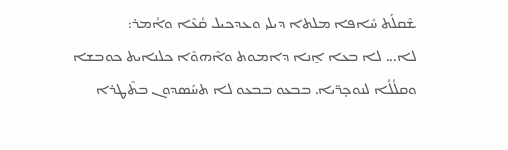ܫܶܩܠܰܬ ܚܺܐܦܐ ܡܠܬܐ ܕܝܠܝ ܘܥܕܟܝܠ ܩܳܥܶܐ ܘܐܳܡܪ:
ܠܐ... ܠܐ ܒܥܐ ܐ̱ܢܐ ܕܐܡܘܬ ܘܐܶܗܘܶܐ ܟܠܢܐܝܬ ܟܘܒܫܐ ܘܩܠܳܠܳܐ ܠܢܘܟ̣ܪ̈ܝܐ. ܒܒܥܘ ܒܒܥܘ ܠܐ ܬܚܰܣܕܘܢ ܒܬܶܛܪܐ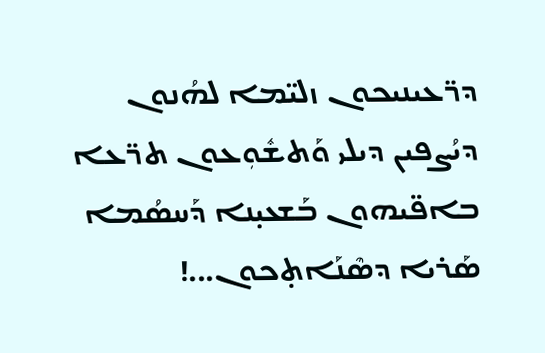ܕܪ̈ܥܝܢܝܟܘܢ ܙܠܝ̈ܡܐ ܠܗܳܢܘܢ ܕܝܳܨܦܝܢ ܕܝܠܝ ܘܰܬܫܽܘܼܥܘܢ ܬܪ̈ܥܐ ܒܐܦ̈ܝܗܘܢ ܒܰܫܥܝ̣ܢܐ ܕܰܚܣܳܡܐ ܣܰܪܝܐ ܕܣܶܢܰܐܬ̣ܟܘܢ...!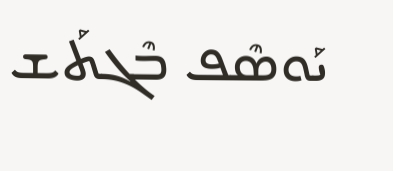ܝܰܘܣܶܦ ܒܶܓܬܰܫ